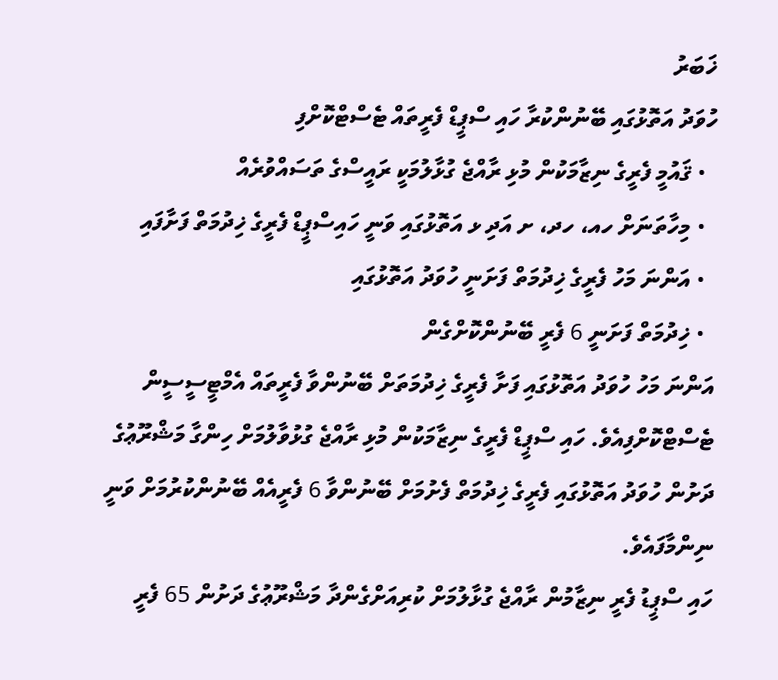ޚަބަރު
ހުވަދު އަތޮޅުގައި ބޭނުންކުރާ ހައި ސްޕީޑް ފެރީތައް ޓެސްޓްކޮށްފި
  • ޤައުމީ ފެރީގެ ނިޒާމަކުން މުޅި ރާއްޖެ ގުޅާލުމަކީ ރައީސްގެ ތަސައްވުރެއް
  • މިހާތަނަށް ހއ، ހދ، ށ އަދި ޅ އަތޮޅުގައި ވަނީ ހައިސްޕީޑް ފެރީގެ ޚިދުމަތް ފަށާފައި
  • އަންނަ މަހު ފެރީގެ ޚިދުމަތް ފަށަނީ ހުވަދު އަތޮޅުގައި
  • ޚިދުމަތް ފަށަނީ 6 ފެރީ ބޭނުންކޮށްގެން
އަންނަ މަހު ހުވަދު އަތޮޅުގައި ފަށާ ފެރީގެ ޚިދުމަތަށް ބޭނުންވާ ފެރީތައް އެމްޓީސީސީން ޓެސްޓްކޮށްފިއެވެ. ހައި ސްޕީޑް ފެރީގެ ނިޒާމަކުން މުޅި ރާއްޖެ ގުޅުވާލުމަށް ހިންގާ މަޝްރޫޢުގެ ދަށުން ހުވަދު އަތޮޅުގައި ފެރީގެ ޚިދުމަތް ފެށުމަށް ބޭނުންވާ 6 ފެރީއެއް ބޭނުންކުރުމަށް ވަނީ ނިންމާފައެވެ.
ހައި ސްޕީޑު ފެރީ ނިޒާމުން ރާއްޖެ ގުޅާލުމަށް ކުރިއަށްގެންދާ މަޝްރޫޢުގެ ދަށުން 65 ފެރީ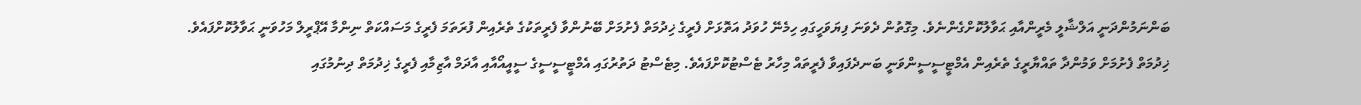ބަންނަމުންދަނީ އަލްޝާލީ މެރީންއާއި ޙަވާލުކޮށްގެންނެވެ. މިގޮތުން ދެވަނަ ފިޔަވަހީގައި ހިމެނޭ ހުވަދު އަތޮޅަށް ފެރީގެ ޚިދުމަތް ފެށުމަށް ބޭނުންވާ ފެރީތަކުގެ ތެރެއިން ފުރަތަމަ ފެރީގެ މަސައްކަތް ނިންމާ އޭޕްރީލް މަހުވަނީ ޙަވާލުކޮށްފައެވެ. ޚިދުމަތް ފެށުމަށް ވަމުންދާ ތައްޔާރީގެ ތެރެއިން އެމްޓީސީސީންވަނީ ބަނދެފައިވާ ފެރީތައް މިހާރު ޓެސްޓުކޮށްފައެވެ. މިޓެސްޓު ދަތުރުގައި އެމްޓީސީސީގެ ސީއީއޯއާއި އާދަމް އާޒިމާއި ފެރީގެ ޚިދުމަތް ދިނުމުގައި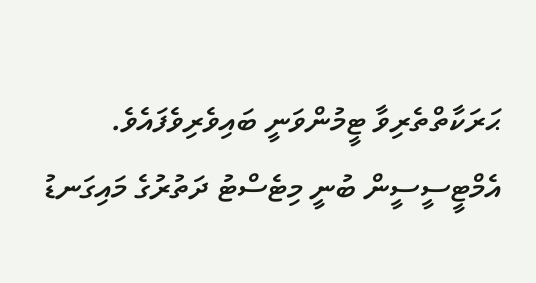ޙަރަކާތްތެރިވާ ޓީމުންވަނީ ބައިވެރިވެފައެވެ.
އެމްޓީސީސީން ބުނީ މިޓެސްޓު ދަތުރުގެ މައިގަނޑު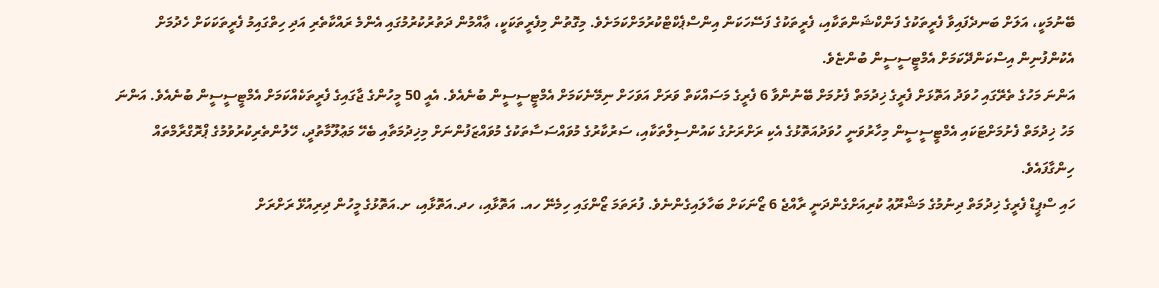ބޭނުމަކީ، އަލަށް ބަނދެފައިވާ ފެރީތަކުގެ ފަންކްޝަންތަކާއި، ފެރީތަކުގެ ފަސޭހަކަން އިންސްޕެކްޓްކުރުމަށްކަމަށެވެ. މިގޮތުން މިފެރީތަކަކީ، ޢާއްމުން ދަތުރުކުރުމުގައި އެންމެ ރައްކާތެރި އަދި ހިތްގައިމު ފެރީތަކަކަށް ހެދުމަށް އެކުންފުނިން އިސްކަންދޭކަމަށް އެމްޓީސީސީން ބުންޏެވެ.
އަންނަ މަހުގެ ތެރޭގައި ހުވަދު އަތޮޅަށް ފެރީގެ ޚިދުމަތް ފެށުމަށް ބޭނުންވާ 6 ފެރީގެ މަސައްކަތް ވަރަށް އަވަހަށް ނިމޭނެކަމަށް އެމްޓީސީސީން ބުނެއެވެ. އެއީ 50 މީހުންގެ ޖާގައިގެ ފެރީތަކެއްކަމަށް އެމްޓީސީސީން ބުނެއެވެ. އަންނަ މަހު ޚިދުމަތް ފެށުމަށްޓަކައި އެމްޓީސީސީން މިހާރުވަނީ ހުވަދުއަތޮޅުގެ އެކި ރަށްރަށުގެ ކައުންސިލްތަކާއި، ސަރުކާރުގެ މުވައްސަސާތަކުގެ މުވައްޒަފުންނަށް މިޚިދުމަތާއި ބެހޭ މަޢުލޫމާތުދީ، ހޭލުންތެރިކުރުވުމުގެ ޕްރޮގްރާމްތައް ހިންގާފައެވެ.
ހައި ސްޕީޑް ފެރީގެ ޚިދުމަތް ދިނުމުގެ މަޝްރޫޢު ކުރިއަށްގެންދަނީ ރާއްޖެ 6 ޒޯނަކަށް ބަހާލައިގެންނެވެ. ފުރަތަމަ ޒޯންގައި ހިމެނޭ ހއ. އަތޮޅާއި، ހދ.އަތޮޅާއި، ށ.އަތޮޅުގެ މީހުން ދިރިއުޅޭ ރަށްރަށް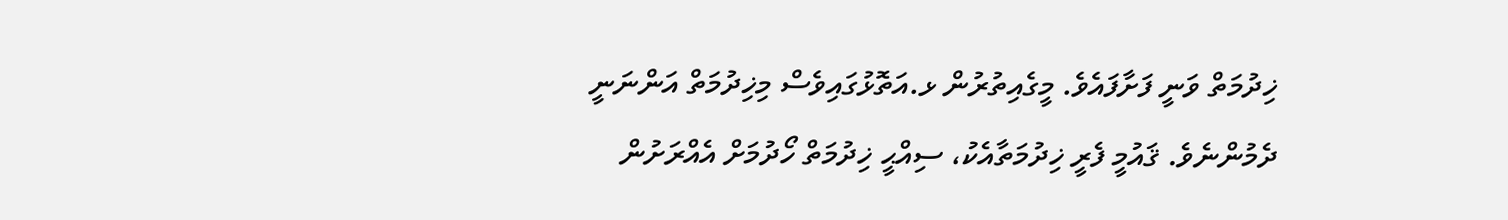ޚިދުމަތް ވަނީ ފަށާފައެވެ. މީގެއިތުރުން ޅ.އަތޮޅުގައިވެސް މިޚިދުމަތް އަންނަނީ ދެމުންނެވެ. ޤައުމީ ފެރީ ޚިދުމަތާއެކު، ސިއްޙީ ޚިދުމަތް ހޯދުމަށް އެއްރަށުން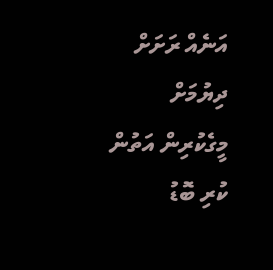އަނެއް ރަށަށް ދިޔުމަށް މީގެކުރިން އަތުން ކުރި ބޮޑު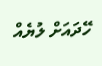ހޭދައަށް ލުޔެއް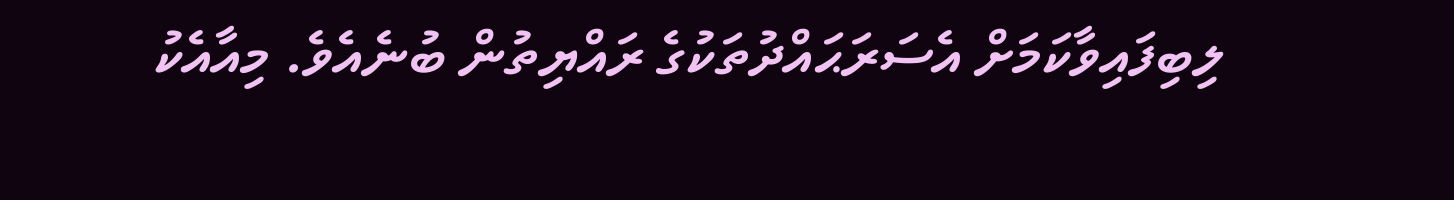ލިބިފައިވާކަމަށް އެސަރަޙައްދުތަކުގެ ރައްޔިތުން ބުނެއެވެ. މިއާއެކު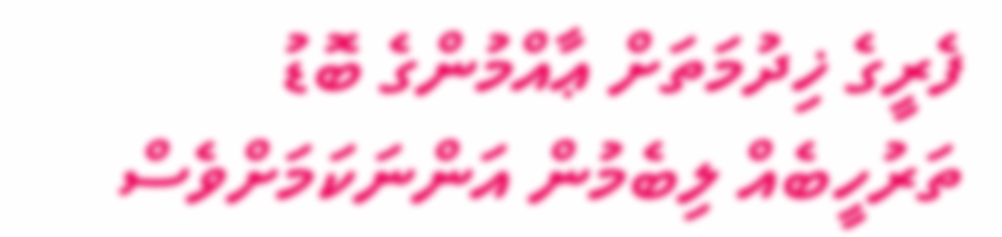ފެރީގެ ޚިދުމަތަށް ޢާއްމުންގެ ބޮޑު ތަރުހީބެއް ލިބެމުން އަންނަކަމަށްވެސް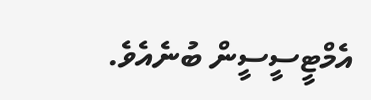އެމްޓީސީސީން ބުނެއެވެ.